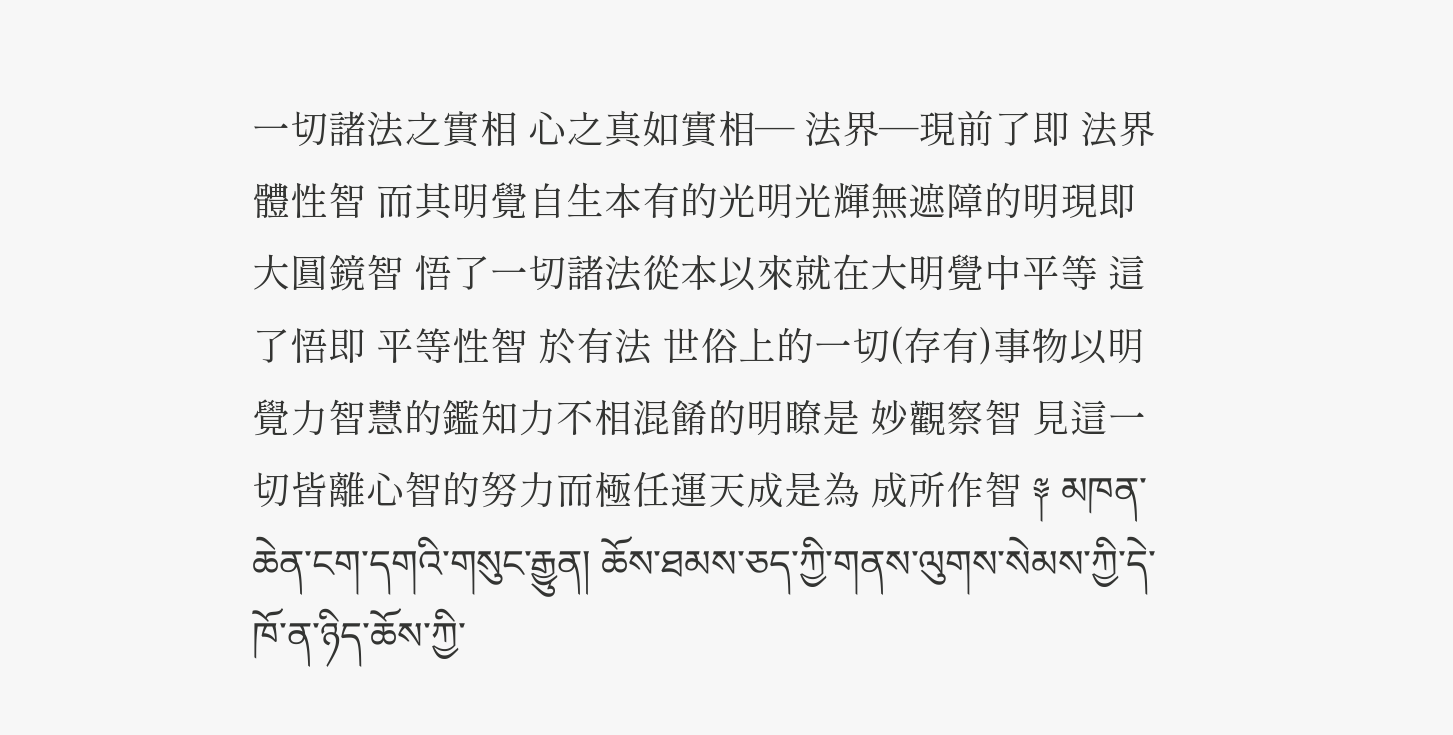一切諸法之實相 心之真如實相— 法界—現前了即 法界體性智 而其明覺自生本有的光明光輝無遮障的明現即 大圓鏡智 悟了一切諸法從本以來就在大明覺中平等 這了悟即 平等性智 於有法 世俗上的一切(存有)事物以明覺力智慧的鑑知力不相混餚的明瞭是 妙觀察智 見這一切皆離心智的努力而極任運天成是為 成所作智 ༈ མཁན་ཆེན་ངག་དགའི་གསུང་རྒྱུན། ཆོས་ཐམས་ཅད་ཀྱི་གནས་ལུགས་སེམས་ཀྱི་དེ་ཁོ་ན་ཉིད་ཆོས་ཀྱི་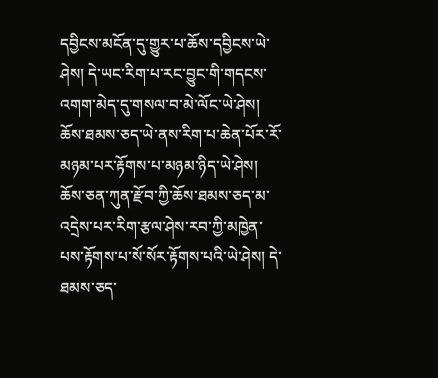དབྱིངས་མངོན་དུ་གྱུར་པ་ཆོས་དབྱིངས་ཡེ་ཤེས། དེ་ཡང་རིག་པ་རང་བྱུང་གི་གདངས་འགག་མེད་དུ་གསལ་བ་མེ་ལོང་ཡེ་ཤེས། ཆོས་ཐམས་ཅད་ཡེ་ནས་རིག་པ་ཆེན་པོར་རོ་མཉམ་པར་རྟོགས་པ་མཉམ་ཉིད་ཡེ་ཤེས། ཆོས་ཅན་ཀུན་རྫོབ་ཀྱི་ཆོས་ཐམས་ཅད་མ་འདྲེས་པར་རིག་རྩལ་ཤེས་རབ་ཀྱི་མཁྱེན་པས་རྟོགས་པ་སོ་སོར་རྟོགས་པའི་ཡེ་ཤེས། དེ་ཐམས་ཅད་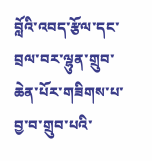བློའི་འབད་རྩོལ་དང་བྲལ་བར་ལྷུན་གྲུབ་ཆེན་པོར་གཟིགས་པ་བྱ་བ་གྲུབ་པའི་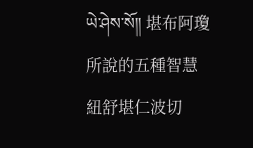ཡེ་ཤེས་སོ།། 堪布阿瓊所說的五種智慧 紐舒堪仁波切